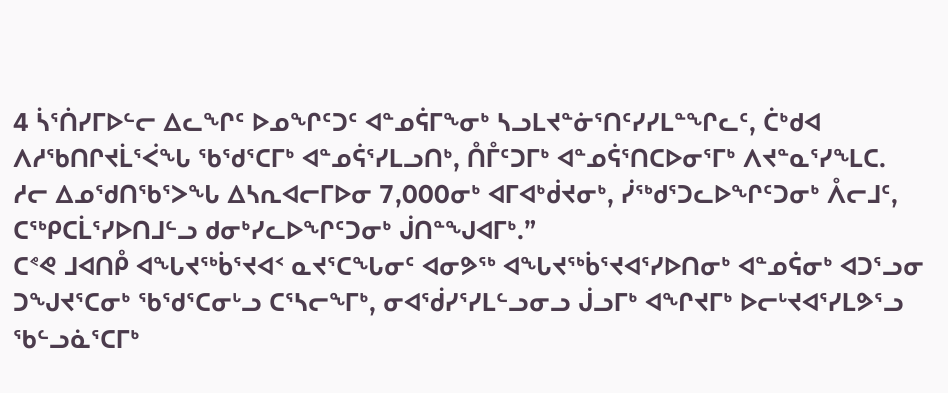4 ᓵᕐᑏᓯᒥᐅᓪᓕ ᐃᓚᖏᑦ ᐅᓄᖏᑦᑐᑦ ᐊᓐᓄᕌᒥᖕᓂᒃ ᓴᓗᒪᔪᓐᓃᕐᑎᑦᓯᓯᒪᓐᖏᓚᑦ, ᑖᒃᑯᐊ ᐱᓱᖃᑎᒋᔪᒫᕐᐹᖓ ᖃᖁᕐᑕᒥᒃ ᐊᓐᓄᕌᕐᓯᒪᓗᑎᒃ, ᑍᒤᑦᑐᒥᒃ ᐊᓐᓄᕌᕐᑎᑕᐅᓂᕐᒥᒃ ᐱᔪᓐᓇᕐᓯᖕᒪᑕ.
ᓱᓕ ᐃᓄᖁᑎᖃᕐᐳᖓ ᐃᓴᕆᐊᓕᒥᐅᓂ 7,000ᓂᒃ ᐊᒥᐊᒃᑰᔪᓂᒃ, ᓰᖅᑯᕐᑐᓚᐅᖏᑦᑐᓂᒃ ᐰᓕᒧᑦ, ᑕᖅᑭᑕᒫᕐᓯᐅᑎᒧᓪᓗ ᑯᓂᒃᓯᓚᐅᖏᑦᑐᓂᒃ ᒎᑎᓐᖑᐊᒥᒃ.”
ᑕᕝᕙ ᒧᐊᑎᑬ ᐊᖓᔪᖅᑳᕐᔪᐊᑉ ᓇᔪᕐᑕᖓᓂᑦ ᐊᓂᕗᖅ ᐊᖓᔪᖅᑳᕐᔪᐊᕐᓯᐅᑎᓂᒃ ᐊᓐᓄᕌᓂᒃ ᐊᑐᕐᓗᓂ ᑐᖑᔪᕐᑕᓂᒃ ᖃᖁᕐᑕᓂᒡᓗ ᑕᕐᓴᓕᖕᒥᒃ, ᓂᐊᖂᓯᕐᓯᒪᓪᓗᓂᓗ ᒎᓗᒥᒃ ᐊᖏᔪᒥᒃ ᐅᓕᒡᔪᐊᕐᓯᒪᕗᕐᓗ ᖃᓪᓗᓈᕐᑕᒥᒃ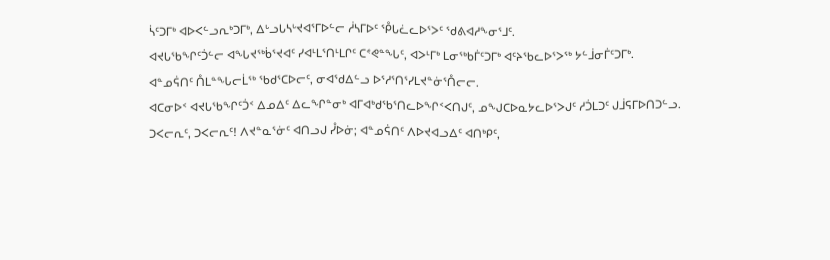ᓵᑦᑐᒥᒃ ᐊᐅᐸᓪᓗᕆᒃᑐᒥᒃ, ᐃᒡᓗᒐᓴᒡᔪᐊᕐᒥᐅᓪᓕ ᓲᓴᒥᐅᑦ ᕾᒐᓛᓚᐅᕐᐳᑦ ᖁᕕᐊᓱᖕᓂᕐᒧᑦ.
ᐊᔪᒐᖃᖏᑦᑑᓪᓕ ᐊᖓᔪᖅᑳᕐᔪᐊᑦ ᓯᐊᒻᒪᕐᑎᒻᒪᒋᑦ ᑕᕝᕙᓐᖓᑦ, ᐊᐳᒻᒥᒃ ᒪᓂᖅᑲᒦᑦᑐᒥᒃ ᐊᑦᔨᖃᓚᐅᕐᐳᖅ ᔭᓪᒨᓂᒦᑦᑐᒥᒃ.
ᐊᓐᓄᕌᑎᑦ ᑍᒪᓐᖓᓕᒫᖅ ᖃᑯᕐᑕᐅᓕᑦ, ᓂᐊᖁᐃᓪᓗ ᐅᕐᓱᕐᑎᕐᓯᒪᔪᓐᓃᕐᑍᓕᓕ.
ᐊᑕᓂᐅᑉ ᐊᔪᒐᖃᖏᑦᑑᑉ ᐃᓄᐃᑦ ᐃᓚᖏᓐᓂᒃ ᐊᒥᐊᒃᑯᖃᕐᑎᓚᐅᖏᑉᐸᑎᒍᑦ, ᓄᖑᑕᐅᓇᔭᓚᐅᕐᐳᒍᑦ ᓱᑑᒪᑐᑦ ᒍᒨᕋᒥᐅᑎᑐᓪᓗ.
ᑐᐸᓕᕆᑦ, ᑐᐸᓕᕆᑦ! ᐱᔪᓐᓇᕐᓃᑦ ᐊᑎᓗᒍ ᓮᐅᓃ; ᐊᓐᓄᕌᑎᑦ ᐱᐅᔪᐊᓗᐃᑦ ᐊᑎᒃᑭᑦ,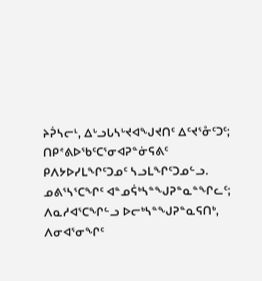ᔨᕉᓴᓕᒻ, ᐃᒡᓗᒐᓴᒡᔪᐊᖑᔪᑎᑦ ᐃᑦᔪᕐᓁᑦᑐᑦ; ᑎᑭᕝᕕᐅᖃᑦᑕᕐᓂᐊᕈᓐᓃᕋᕕᑦ ᑭᐱᔭᐅᓯᒪᖏᑦᑐᓄᑦ ᓴᓗᒪᖏᑦᑐᓄᓪᓗ.
ᓄᕕᕐᓴᕐᑕᖏᑦ ᐊᓐᓄᕌᒃᓴᓐᖑᕈᓐᓇᓐᖏᓚᑦ; ᐱᓇᓱᐊᕐᑕᖏᓪᓗ ᐅᓕᒃᓴᓐᖑᕈᓐᓇᕋᑎᒃ, ᐱᓂᐊᕐᓂᖏᑦ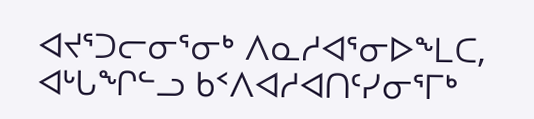ᐊᔪᕐᑐᓕᓂᕐᓂᒃ ᐱᓇᓱᐊᕐᓂᐅᖕᒪᑕ, ᐊᒡᒐᖏᓪᓗ ᑲᑉᐱᐊᓱᐊᑎᑦᓯᓂᕐᒥᒃ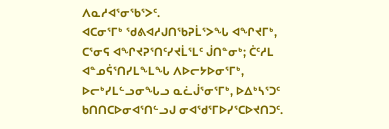ᐱᓇᓱᐊᕐᓂᖃᕐᐳᑦ.
ᐊᑕᓂᕐᒥᒃ ᖁᕕᐊᓱᒍᑎᖃᕈᒫᕐᐳᖓ ᐊᖏᔪᒥᒃ, ᑕᕐᓂᕋ ᐊᖏᔪᕈᕐᑎᑦᓯᔪᒫᕐᒪᑦ ᒎᑎᓐᓂᒃ; ᑖᑦᓱᒪ ᐊᓐᓄᕌᕐᑎᓯᒪᖕᒪᖓ ᐱᐅᓕᔭᐅᓂᕐᒥᒃ, ᐅᓕᒃᓯᒪᓪᓗᓂᖓᓗ ᓇᓛᒎᕐᓂᕐᒥᒃ, ᐅᐃᒃᓴᕐᑐᑦ ᑲᑎᑎᑕᐅᓂᐊᕐᑎᓪᓗᒍ ᓂᐊᖁᕐᒥᐅᓯᕐᑕᐅᔪᑎᑐᑦ.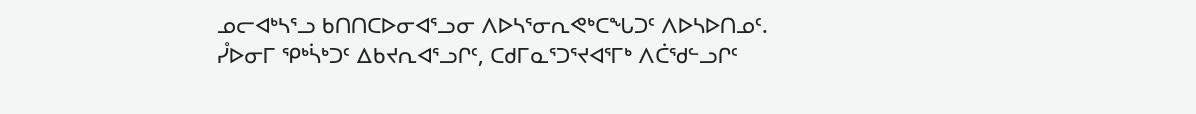ᓄᓕᐊᒃᓴᕐᓗ ᑲᑎᑎᑕᐅᓂᐊᕐᓗᓂ ᐱᐅᓴᕐᓂᕆᕙᒃᑕᖓᑐᑦ ᐱᐅᓴᐅᑎᓄᑦ.
ᓮᐅᓂᒥ ᕿᒃᓵᒃᑐᑦ ᐃᑲᔪᕆᐊᕐᓗᒋᑦ, ᑕᑯᒥᓇᕐᑐᕐᔪᐊᕐᒥᒃ ᐱᑖᖁᓪᓗᒋᑦ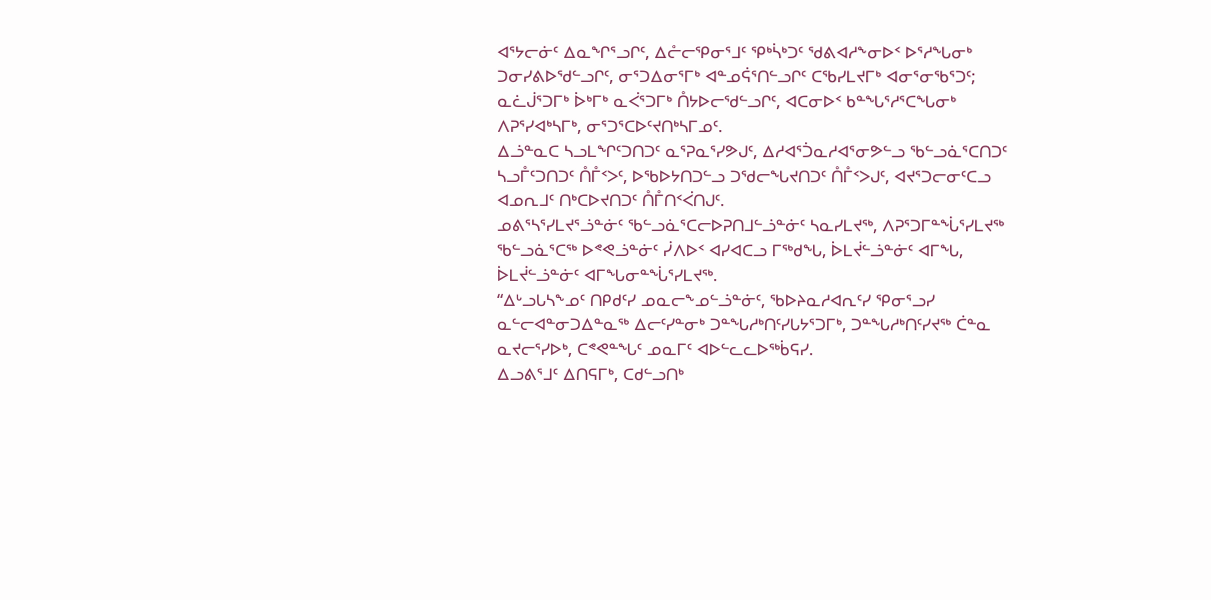ᐊᕐᔭᓕᓃᑦ ᐃᓇᖏᕐᓗᒋᑦ, ᐃᓔᓕᕿᓂᕐᒧᑦ ᕿᒃᓵᒃᑐᑦ ᖁᕕᐊᓱᖕᓂᐅᑉ ᐅᕐᓱᖓᓂᒃ ᑐᓂᓯᕕᐅᖁᓪᓗᒋᑦ, ᓂᕐᑐᐃᓂᕐᒥᒃ ᐊᓐᓄᕌᕐᑎᓪᓗᒋᑦ ᑕᖃᓯᒪᔪᒥᒃ ᐊᓂᕐᓂᖃᕐᑐᑦ; ᓇᓛᒎᕐᑐᒥᒃ ᐆᒃᒥᒃ ᓇᐹᕐᑐᒥᒃ ᑍᔭᐅᓕᖁᓪᓗᒋᑦ, ᐊᑕᓂᐅᑉ ᑲᓐᖓᕐᓱᕐᑕᖓᓂᒃ ᐱᕈᕐᓯᐊᒃᓴᒥᒃ, ᓂᕐᑐᕐᑕᐅᑦᔪᑎᒃᓴᒥᓄᑦ.
ᐃᓘᓐᓇᑕ ᓴᓗᒪᖏᑦᑐᑎᑐᑦ ᓇᕐᕈᓇᕐᓯᕗᒍᑦ, ᐃᓱᐊᕐᑑᓇᓱᐊᕐᓂᕗᓪᓗ ᖃᓪᓗᓈᕐᑕᑎᑐᑦ ᓴᓗᒤᑦᑐᑎᑐᑦ ᑍᒤᑉᐳᑦ, ᐅᖃᐅᔭᑎᑐᓪᓗ ᑐᖁᓕᖓᔪᑎᑐᑦ ᑍᒤᑉᐳᒍᑦ, ᐊᔪᕐᑐᓕᓂᑦᑕᓗ ᐊᓄᕆᒧᑦ ᑎᒃᑕᐅᔪᑎᑐᑦ ᑍᒤᑎᑉᐹᑎᒍᑦ.
ᓄᕕᕐᓴᕐᓯᒪᔪᕐᓘᓐᓃᑦ ᖃᓪᓗᓈᕐᑕᓕᐅᕈᑎᒧᓪᓘᓐᓃᑦ ᓴᓇᓯᒪᔪᖅ, ᐱᕈᕐᑐᒥᓐᖔᕐᓯᒪᔪᖅ ᖃᓪᓗᓈᕐᑕᖅ ᐅᕝᕙᓘᓐᓃᑦ ᓰᐱᐅᑉ ᐊᓯᐊᑕᓗ ᒥᖅᑯᖓ, ᐆᒪᔫᓪᓘᓐᓃᑦ ᐊᒥᖓ, ᐆᒪᔫᓪᓘᓐᓃᑦ ᐊᒥᖓᓂᓐᖔᕐᓯᒪᔪᖅ.
“ᐃᒡᓗᒐᓴᖕᓄᑦ ᑎᑭᑯᑦᓯ ᓄᓇᓕᖕᓄᓪᓘᓐᓃᑦ, ᖃᐅᔨᓇᓱᐊᕆᑦᓯ ᕿᓂᕐᓗᓯ ᓇᓪᓕᐊᓐᓂᑐᐃᓐᓇᖅ ᐃᓕᑦᓯᓐᓂᒃ ᑐᓐᖓᓱᒃᑎᑦᓯᒐᔭᕐᑐᒥᒃ, ᑐᓐᖓᓱᒃᑎᑦᓯᔪᖅ ᑖᓐᓇ ᓇᔪᓕᕐᓯᐅᒃ, ᑕᕝᕙᓐᖓᑦ ᓄᓇᒥᑦ ᐊᐅᓪᓚᓚᐅᖅᑳᕋᓯ.
ᐃᓗᕕᕐᒧᑦ ᐃᑎᕋᒥᒃ, ᑕᑯᓪᓗᑎᒃ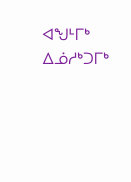ᐊᖑᒻᒥᒃ ᐃᓅᓱᒃᑐᒥᒃ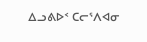ᐃᓗᕕᐅᑉ ᑕᓕᕐᐱᐊᓂ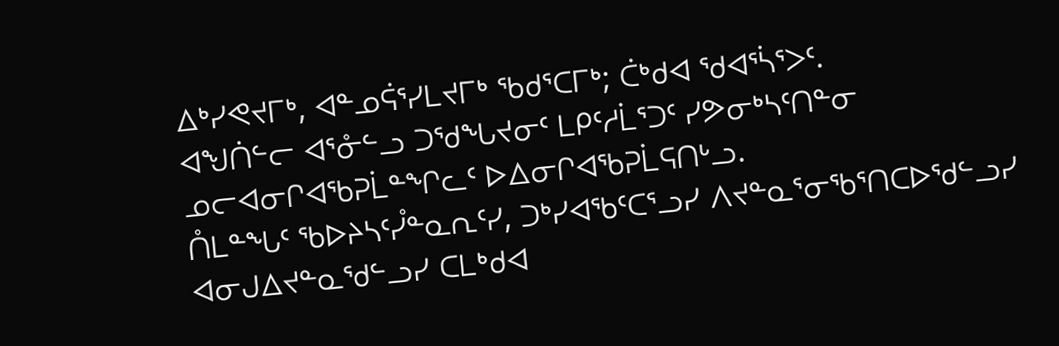ᐃᒃᓯᕙᔪᒥᒃ, ᐊᓐᓄᕌᕐᓯᒪᔪᒥᒃ ᖃᑯᕐᑕᒥᒃ; ᑖᒃᑯᐊ ᖁᐊᕐᓵᕐᐳᑦ.
ᐊᖑᑏᓪᓕ ᐊᕐᓁᓪᓗ ᑐᖁᖓᔪᓂᑦ ᒪᑭᑦᓱᒫᕐᑐᑦ ᓯᕗᓂᒃᓴᑦᑎᓐᓂ ᓄᓕᐊᓂᒋᐊᖃᕈᒫᓐᖏᓚᑦ ᐅᐃᓂᒋᐊᖃᕈᒫᕋᑎᒡᓗ.
ᑍᒪᓐᖓᑦ ᖃᐅᔨᓴᑦᓮᓐᓇᕆᑦᓯ, ᑐᒃᓯᐊᖃᑦᑕᕐᓗᓯ ᐱᔪᓐᓇᕐᓂᖃᕐᑎᑕᐅᖁᓪᓗᓯ ᐊᓂᒍᐃᔪᓐᓇᖁᓪᓗᓯ ᑕᒪᒃᑯᐊ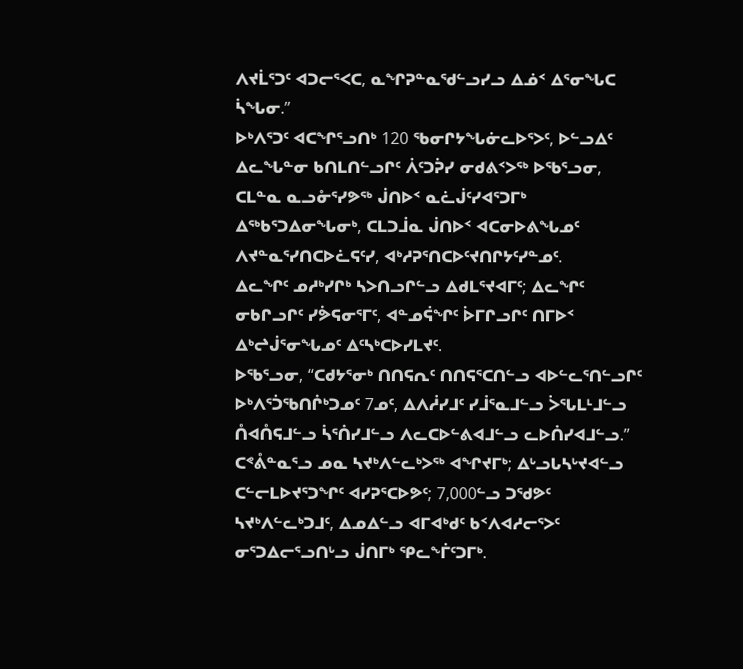ᐱᔪᒫᕐᑐᑦ ᐊᑐᓕᕐᐸᑕ, ᓇᖏᕈᓐᓇᖁᓪᓗᓯᓗ ᐃᓅᑉ ᐃᕐᓂᖓᑕ ᓵᖓᓂ.”
ᐅᒃᐱᕐᑐᑦ ᐊᑕᖏᕐᓗᑎᒃ 120 ᖃᓂᒋᔭᖓᓃᓚᐅᕐᐳᑦ, ᐅᓪᓗᐃᑦ ᐃᓚᖓᓐᓂ ᑲᑎᒪᑎᓪᓗᒋᑦ ᐲᑦᑐᕉᓯ ᓂᑯᕕᑉᐳᖅ ᐅᖃᕐᓗᓂ,
ᑕᒪᓐᓇ ᓇᓗᓁᕐᓯᕗᖅ ᒎᑎᐅᑉ ᓇᓛᒎᑦᓯᐊᕐᑐᒥᒃ ᐃᖅᑲᕐᑐᐃᓂᖓᓂᒃ, ᑕᒪᑐᒨᓇ ᒎᑎᐅᑉ ᐊᑕᓂᐅᕕᖓᓄᑦ ᐱᔪᓐᓇᕐᓯᑎᑕᐅᓛᕋᑦᓯ, ᐊᒃᓱᕈᕐᑎᑕᐅᑦᔪᑎᒋᔭᑦᓯᓐᓄᑦ.
ᐃᓚᖏᑦ ᓄᓱᒃᓯᒋᒃ ᓴᐳᑎᓗᒋᓪᓗ ᐃᑯᒪᕐᔪᐊᒥᑦ; ᐃᓚᖏᑦ ᓂᑲᒋᓗᒋᑦ ᓯᕘᕋᓂᕐᒥᑦ, ᐊᓐᓄᕌᖏᑦ ᐆᒥᒋᓗᒋᑦ ᑎᒥᐅᑉ ᐃᒃᖠᒎᕐᓂᖓᓄᑦ ᐃᑦᓴᒃᑕᐅᓯᒪᔪᑦ.
ᐅᖃᕐᓗᓂ, “ᑕᑯᔭᕐᓂᒃ ᑎᑎᕋᕆᑦ ᑎᑎᕋᕐᑕᑎᓪᓗ ᐊᐅᓪᓚᕐᑎᓪᓗᒋᑦ ᐅᒃᐱᕐᑑᖃᑎᒌᒃᑐᓄᑦ 7ᓄᑦ, ᐃᐱᓲᓯᒧᑦ ᓯᒨᕐᓇᒧᓪᓗ ᐴᕐᒐᒪᒻᒧᓪᓗ ᑍᐊᑍᕋᒧᓪᓗ ᓵᕐᑏᓯᒧᓪᓗ ᐱᓚᑕᐅᓪᕕᐊᒧᓪᓗ ᓚᐅᑏᓯᐊᒧᓪᓗ.”
ᑕᕝᕔᓐᓇᕐᓗ ᓄᓇ ᓴᔪᒃᐱᓪᓚᒃᐳᖅ ᐊᖏᔪᒥᒃ; ᐃᒡᓗᒐᓴᒡᔪᐊᓪᓗ ᑕᓪᓕᒪᐅᔪᕐᑐᖏᑦ ᐊᓯᕈᕐᑕᐅᕗᑦ; 7,000ᓪᓗ ᑐᖁᕗᑦ ᓴᔪᒃᐱᓪᓚᒃᑐᒧᑦ, ᐃᓄᐃᓪᓗ ᐊᒥᐊᒃᑯᑦ ᑲᑉᐱᐊᓱᓕᕐᐳᑦ ᓂᕐᑐᐃᓕᕐᓗᑎᒡᓗ ᒎᑎᒥᒃ ᕿᓚᖕᒦᑦᑐᒥᒃ.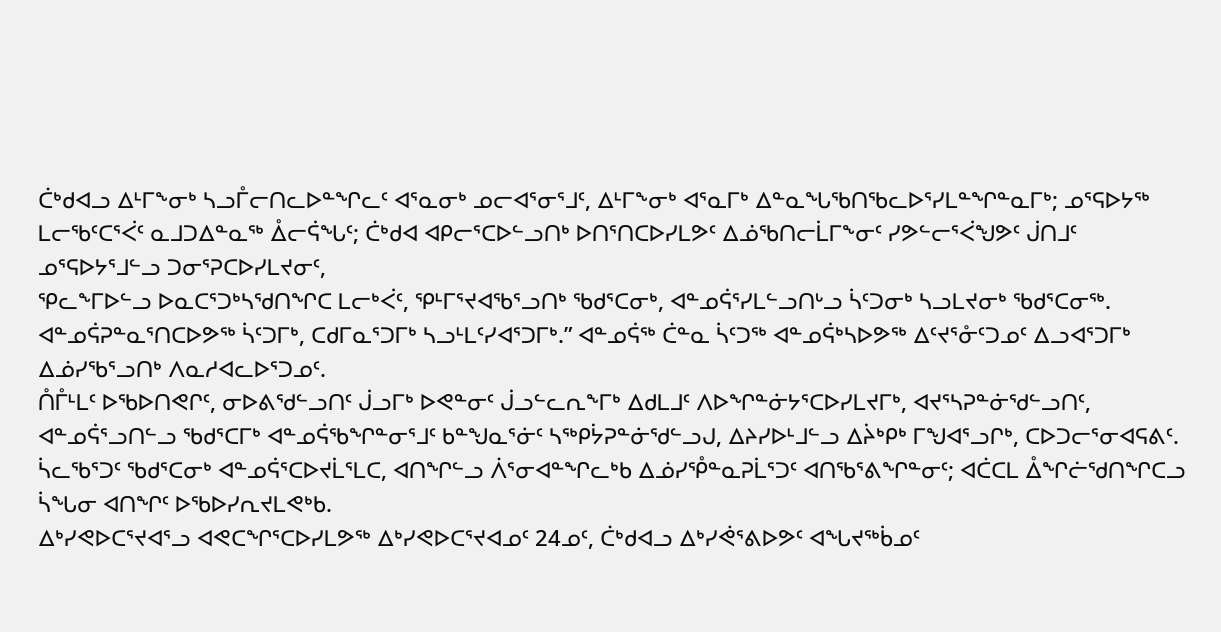ᑖᒃᑯᐊᓗ ᐃᒻᒥᖕᓂᒃ ᓴᓗᒤᓕᑎᓚᐅᓐᖏᓚᑦ ᐊᕐᓇᓂᒃ ᓄᓕᐊᕐᓂᕐᒧᑦ, ᐃᒻᒥᖕᓂᒃ ᐊᕐᓇᒥᒃ ᐃᓐᓇᖓᖃᑎᖃᓚᐅᕐᓯᒪᓐᖏᓐᓇᒥᒃ; ᓄᕐᕋᐅᔭᖅ ᒪᓕᖃᑦᑕᕐᐹᑦ ᓇᒧᑐᐃᓐᓇᖅ ᐂᓕᕌᖓᑦ; ᑖᒃᑯᐊ ᐊᑭᓕᕐᑕᐅᓪᓗᑎᒃ ᐅᑎᕐᑎᑕᐅᓯᒪᕗᑦ ᐃᓅᖃᑎᓕᒫᒥᖕᓂᑦ ᓯᕗᓪᓕᕐᐹᖑᕗᑦ ᒎᑎᒧᑦ ᓄᕐᕋᐅᔭᕐᒧᓪᓗ ᑐᓂᕐᕈᑕᐅᓯᒪᔪᓂᑦ,
ᕿᓚᖕᒥᐅᓪᓗ ᐅᓇᑕᕐᑐᒃᓴᖁᑎᖏᑕ ᒪᓕᒃᐹᑦ, ᕿᒻᒥᕐᔪᐊᖃᕐᓗᑎᒃ ᖃᑯᕐᑕᓂᒃ, ᐊᓐᓄᕌᕐᓯᒪᓪᓗᑎᒡᓗ ᓵᑦᑐᓂᒃ ᓴᓗᒪᔪᓂᒃ ᖃᑯᕐᑕᓂᖅ.
ᐊᓐᓄᕌᕈᓐᓇᕐᑎᑕᐅᕗᖅ ᓵᑦᑐᒥᒃ, ᑕᑯᒥᓇᕐᑐᒥᒃ ᓴᓗᒻᒪᑦᓯᐊᕐᑐᒥᒃ.” ᐊᓐᓄᕌᖅ ᑖᓐᓇ ᓵᑦᑐᖅ ᐊᓐᓄᕌᒃᓴᐅᕗᖅ ᐃᑦᔪᕐᓁᑦᑐᓄᑦ ᐃᓗᐊᕐᑐᒥᒃ ᐃᓅᓯᖃᕐᓗᑎᒃ ᐱᓇᓱᐊᓚᐅᕐᑐᓄᑦ.
ᑍᒤᒻᒪᑦ ᐅᖃᐅᑎᕙᒋᑦ, ᓂᐅᕕᖁᓪᓗᑎᑦ ᒎᓗᒥᒃ ᐅᕙᓐᓂᑦ ᒎᓗᓪᓚᕆᖕᒥᒃ ᐃᑯᒪᒧᑦ ᐱᐅᖏᓐᓃᔭᕐᑕᐅᓯᒪᔪᒥᒃ, ᐊᔪᕐᓴᕈᓐᓃᖁᓪᓗᑎᑦ, ᐊᓐᓄᕌᕐᓗᑎᓪᓗ ᖃᑯᕐᑕᒥᒃ ᐊᓐᓄᕌᖃᖏᓐᓂᕐᒧᑦ ᑲᓐᖑᓇᕐᓃᑦ ᓴᖅᑭᔮᕈᓐᓃᖁᓪᓗᒍ, ᐃᔨᓯᐅᒻᒧᓪᓗ ᐃᔩᒃᑭᒃ ᒥᖑᐊᕐᓗᒋᒃ, ᑕᐅᑐᓕᕐᓂᐊᕋᕕᑦ.
ᓵᓚᖃᕐᑐᑦ ᖃᑯᕐᑕᓂᒃ ᐊᓐᓄᕌᕐᑕᐅᔪᒫᕐᒪᑕ, ᐊᑎᖏᓪᓗ ᐲᕐᓂᐊᓐᖏᓚᒃᑲ ᐃᓅᓯᕾᓐᓇᕈᒫᕐᑐᑦ ᐊᑎᖃᕐᕕᖏᓐᓂᑦ; ᐊᑖᑕᒪ ᐂᖏᓖᖁᑎᖏᑕᓗ ᓵᖓᓂ ᐊᑎᖏᑦ ᐅᖃᐅᓯᕆᔪᒪᕙᒃᑲ.
ᐃᒃᓯᕙᐅᑕᕐᔪᐊᕐᓗ ᐊᕙᑕᖏᕐᑕᐅᓯᒪᕗᖅ ᐃᒃᓯᕙᐅᑕᕐᔪᐊᓄᑦ 24ᓄᑦ, ᑖᒃᑯᐊᓗ ᐃᒃᓯᕚᕐᕕᐅᕗᑦ ᐊᖓᔪᖅᑳᓄᑦ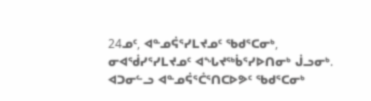24ᓄᑦ, ᐊᓐᓄᕌᕐᓯᒪᔪᓄᑦ ᖃᑯᕐᑕᓂᒃ, ᓂᐊᖂᓯᕐᓯᒪᔪᓄᑦ ᐊᖓᔪᖅᑳᕐᓯᐅᑎᓂᒃ ᒎᓗᓂᒃ.
ᐊᑐᓂᓪᓗ ᐊᓐᓄᕌᕐᑖᕐᑎᑕᐅᕗᑦ ᖃᑯᕐᑕᓂᒃ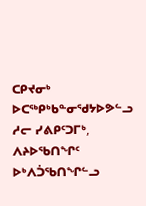ᑕᑭᔪᓂᒃ ᐅᑕᖅᑭᒃᑲᓐᓂᖁᔭᐅᕗᓪᓗ ᓱᓕ ᓯᕕᑭᑦᑐᒥᒃ, ᐱᔨᐅᖃᑎᖏᑦ ᐅᒃᐱᑑᖃᑎᖏᓪᓗ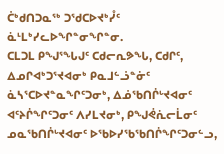ᑖᒃᑯᑎᑐᓇᖅ ᑐᖁᑕᐅᔪᒃᓮᑦ ᓈᒻᒪᒃᓯᓚᐅᖏᓐᓂᖏᓐᓂ.
ᑕᒪᑐᒪ ᑭᖑᕐᖓᒍᑦ ᑕᑯᓕᕆᕗᖓ, ᑕᑯᒋᑦ, ᐃᓄᒋᐊᒃᑐᕐᔪᐊᓂᒃ ᑭᓇᒧᓪᓘᓐᓃᑦ ᓈᓴᕐᑕᐅᔪᓐᓇᖏᑦᑐᓂᒃ, ᐃᓅᖃᑎᒌᒡᔪᐊᓂᑦ ᐊᑦᔨᒌᖏᑦᑐᓂᑦ ᐱᓯᒪᔪᓂᒃ, ᑭᖑᕚᕇᓕᒫᓂᑦ ᓄᓇᖃᑎᒌᒡᔪᐊᓂᑦ ᐅᖃᐅᓯᖃᖃᑎᒌᖏᑦᑐᓂᓪᓗ,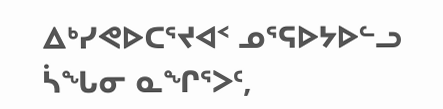ᐃᒃᓯᕙᐅᑕᕐᔪᐊᑉ ᓄᕐᕋᐅᔭᐅᓪᓗ ᓵᖓᓂ ᓇᖏᕐᐳᑦ,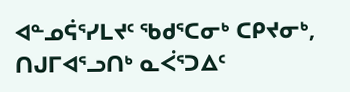ᐊᓐᓄᕌᕐᓯᒪᔪᑦ ᖃᑯᕐᑕᓂᒃ ᑕᑭᔪᓂᒃ, ᑎᒍᒥᐊᕐᓗᑎᒃ ᓇᐹᕐᑐᐃᑦ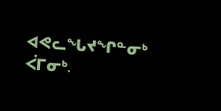ᐊᕙᓚᖓᔪᖏᓐᓂᒃ ᐹᒥᓂᒃ.